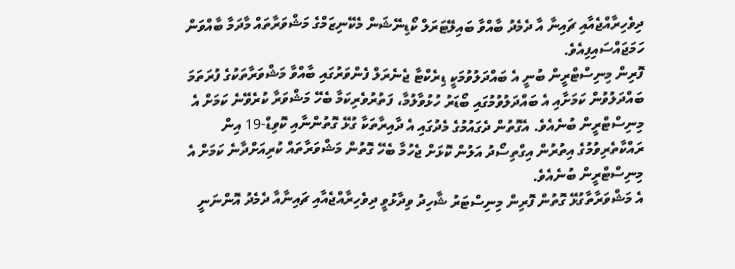ދިވެހިރާއްޖެއާއި ޗައިނާ އާ ދެމެދު ބާއްވާ ބައިލޭޓަރަލް ކޯޑިނޭޝަން މެކޭނިޒަމްގެ މަޝްވަރާތައް މާދަމާ ބާއްވަން ހަމަޖައްސައިފިއެވެ.
ފޮރިން މިނިސްޓްރީން ބުނީ އެ ބައްދަލުވުމަކީ ޑިރެކްޓާ ޖެނެރަލް ފެންވަރުގައި ބާއްވާ މަޝްވަރާތަކުގެ ފުރަތަމަ ބައްދަލުވުން ކަމަށާއި އެ ބައްދަލުވުމުގައި ބޯޑަރު ހުޅުވާލުމާ، ފަތުރުވެރިކަމާ ބެހޭ މަޝްވަރާ ކުރެވޭނެ ކަމަށް އެ މިނިސްޓްރީން ބުނެއެވެ. އެގޮތުން ދެގައުމުގެ މެދުގައި އެ ދާއިރާތަކާ ގުޅޭ ގޮތުންނާއި ކޮވިޑް-19 އިން ރައްކާތެރިވުމުގެ އިތުރުން އިގްތިސޯދު އަލުން ކޮޅަށް ޖެހުމާ ބެހޭ ގޮތުން މަޝްވަރާތައް ކުރިއަށްދާނެ ކަމަށް އެ މިނިސްޓްރީން ބުނެއެވެ.
އެ މަޝްވަރާތާގުޅޭ ގޮތުން ފޮރިން މިނިސްޓަރު ޝާހިދު ވިދާޅުވީ ދިވެހިރާއްޖެއާއި ޗައިނާއާ ދެމެދު އޮންނަނީ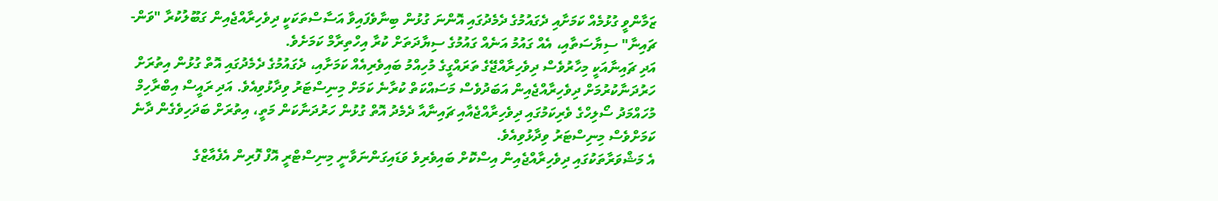ޒަމާންވީ ގުޅުމެއް ކަމަށާއި ދެގައުމުގެ ދެމެދުގައި އޮންނަ ގުޅުން ބިނާވެފައިވާ އަސާސްތަކަކީ ދިވެހިރާއްޖެއިން ގަބޫލުކުރާ "ވަން-ޗައިނާ" ސިޔާސަތާއި، އެއް ގައުމު އަނެއް ގައުމުގެ ސިޔާދަތަށް ކުރާ އިހްތިރާމް ކަމަށެވެ.
އަދި ޗައިނާއަކީ މިހާރުވެސް ދިވެހިރާއްޖޭގެ ތަރައްގީގެ މުހިއްމު ބައިވެރިއެއް ކަމަށާއި، ދެގައުމުގެ ދެމެދުގައި އޮތް ގުޅުން އިތުރަށް ހަރުދަނާކުރުމަށް ދިވެހިރާއްޖެއިން އަބަދުވެސް މަސައްކަތް ކުރާނެ ކަމަށް މިނިސްޓަރު ވިދާޅުވިއެވެ. އަދި ރައީސް އިބްރާހިމް މުހައްމަދު ސޯލިހްގެ ވެރިކަމުގައި ދިވެހިރާއްޖެއާއި ޗައިނާއާ ދެމެދު އޮތް ގުޅުން ހަރުދަނާކަން މަތީ، އިތުރަށް ބަދަހިވެގެން ދާނެ ކަމަށްވެސް މިނިސްޓަރު ވިދާޅުވިއެވެ.
އެ މަޝްވަރާތަކުގައި ދިވެހިރާއްޖެއިން އިސްކޮށް ބައިވެރިވެ ވަޑައިގަންނަވާނީ މިނިސްޓްރީ އޮފް ފޮރިން އެފެއާޒްގެ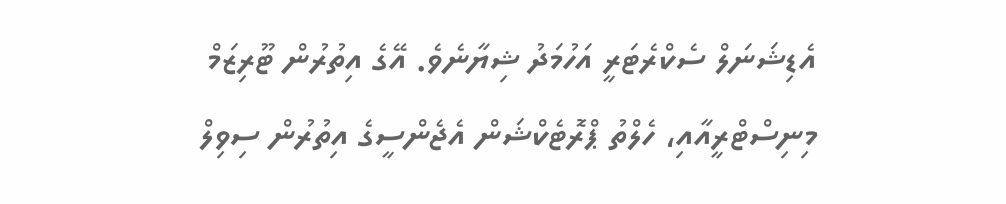އެޑިޝަނަލް ސެކްރެޓަރީ އަހުމަދު ޝިޔާނެވެ. އޭގެ އިތުރުން ޓޫރިޒަމް މިނިސްޓްރީއާއި، ހެލްތު ޕްރޮޓެކްޝަން އެޖެންސީގެ އިތުރުން ސިވިލް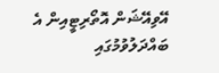އޭވިއޭޝަން އޮތޯރިޓީއިން އެ ބައްދަލުވުމުގައި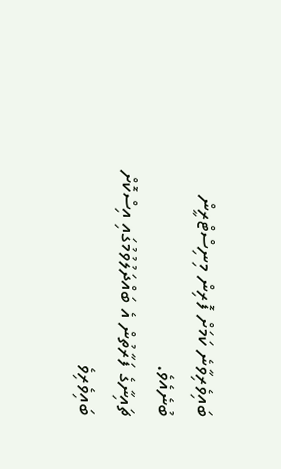ބައިވެރިވާނެ ކަމަށް ފޮރިން މިނިސްޓްރީން ބުނެއެވެ.
ޗައިނާގެ ފަރާތުން އެ ބައްދަލުވުމުގައި އިސްކޮށް ބައިވެރިވެ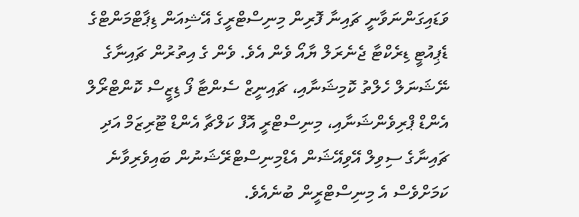ވަޑައިގަންނަވާނީ ޗައިނާ ފޮރިން މިނިސްޓްރީގެ އޭޝިއަން ޑިޕާޓްމަންޓްގެ ޑެޕިއުޓީ ޑިރެކްޓާ ޖެނެރަލް ޔާއޯ ވެން އެވެ. ވެން ގެ އިތުރުން ޗައިނާގެ ނޭޝަނަލް ހެލްތު ކޮމިޝަނާއި، ޗައިނީޒް ސެންޓާ ފޯ ޑިޒީސް ކޮންޓްރޯލް އެންޑް ޕްރިވެންޝަނާއި، މިނިސްޓްރީ އޮފް ކަލްޗާ އެންޑް ޓޫރިޒަމް އަދި ޗައިނާގެ ސިވިލް އޭވިއޭޝަން އެޑްމިނިސްޓްރޭޝަނުން ބައިވެރިވާނެ ކަމަށްވެސް އެ މިނިސްޓްރީން ބުނެއެވެ.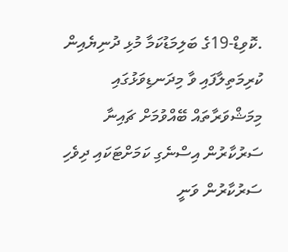.ކޮވިޑް-19ގެ ބަލިމަޑުކަމާ މުޅި ދުނިޔެއިން ކުރިމަތިލާފައި ވާ މިދަނޑިވަޅުގައި މިމަޝްވަރާތައް ބޭއްވުމަށް ޗައިނާ ސަރުކާރުން އިސްނެގި ކަމަށްޓަކައި ދިވެހި ސަރުކާރުން ވަނީ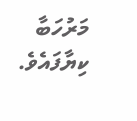މަރުހަބާ ކިޔާފައެވެ.